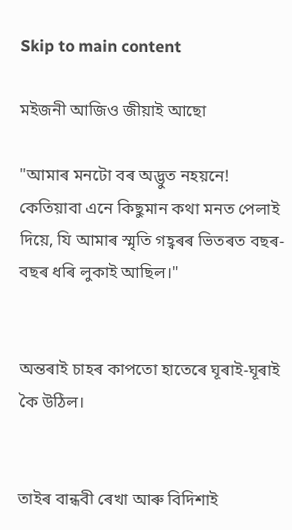Skip to main content

মইজনী আজিও জীয়াই আছো

"আমাৰ মনটো বৰ অদ্ভুত নহয়নে! কেতিয়াবা এনে কিছুমান কথা মনত পেলাই দিয়ে, যি আমাৰ স্মৃতি গহ্বৰৰ ভিতৰত বছৰ-বছৰ ধৰি লুকাই আছিল।"


অন্তৰাই চাহৰ কাপতো হাতেৰে ঘূৰাই-ঘূৰাই কৈ উঠিল।


তাইৰ বান্ধবী ৰেখা আৰু বিদিশাই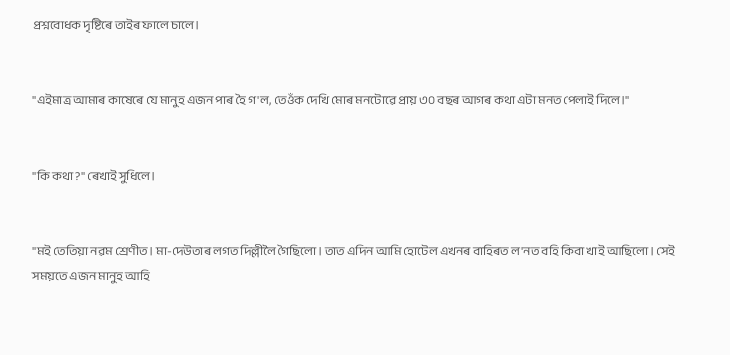প্ৰশ্নবোধক দৃষ্টিৰে তাইৰ ফালে চালে।


"এইমাত্ৰ আমাৰ কাষেৰে যে মানুহ এজন পাৰ হৈ গ'ল, তেওঁক দেখি মোৰ মনটোৱে প্ৰায় ৩০ বছৰ আগৰ কথা এটা মনত পেলাই দিলে।"


"কি কথা?" ৰেখাই সুধিলে।


"মই তেতিয়া নৱম শ্ৰেণীত। মা-দেউতাৰ লগত দিল্লীলৈ গৈছিলো। তাত এদিন আমি হোটেল এখনৰ বাহিৰত ল'নত বহি কিবা খাই আছিলো। সেই সময়তে এজন মানুহ আহি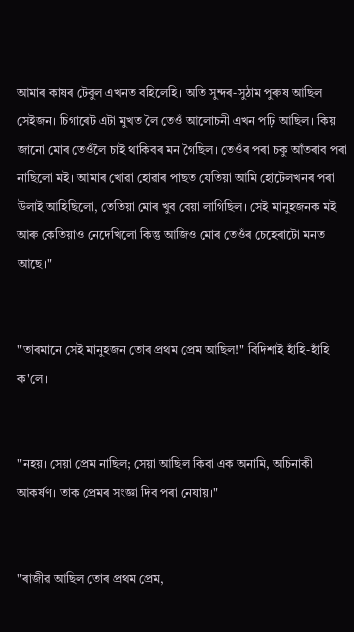আমাৰ কাষৰ টেবুল এখনত বহিলেহি। অতি সুন্দৰ-সুঠাম পুৰুষ আছিল সেইজন। চিগাৰেট এটা মুখত লৈ তেওঁ আলোচনী এখন পঢ়ি আছিল। কিয় জানো মোৰ তেওঁলৈ চাই থাকিবৰ মন গৈছিল। তেওঁৰ পৰা চকু আঁতৰাব পৰা নাছিলো মই। আমাৰ খোৱা হোৱাৰ পাছত যেতিয়া আমি হোটেলখনৰ পৰা উলাই আহিছিলো, তেতিয়া মোৰ খুব বেয়া লাগিছিল। সেই মানুহজনক মই আৰু কেতিয়াও নেদেখিলো কিন্তু আজিও মোৰ তেওঁৰ চেহেৰাটো মনত আছে।"


"তাৰমানে সেই মানুহজন তোৰ প্ৰথম প্ৰেম আছিল!" বিদিশাই হাঁহি-হাঁহি ক'লে।


"নহয়। সেয়া প্ৰেম নাছিল; সেয়া আছিল কিবা এক অনামি, অচিনাকী আকৰ্ষণ। তাক প্ৰেমৰ সংজ্ঞা দিব পৰা নেযায়।"


"ৰাজীৱ আছিল তোৰ প্ৰথম প্ৰেম,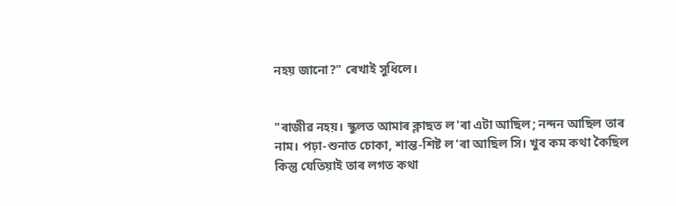নহয় জানো?" ৰেখাই সুধিলে।


"ৰাজীৱ নহয়। স্কুলত আমাৰ ক্লাছত ল'ৰা এটা আছিল; নন্দন আছিল তাৰ নাম। পঢ়া-শুনাত চোকা, শান্ত-শিষ্ট ল'ৰা আছিল সি। খুব কম কথা কৈছিল কিন্তু যেতিয়াই তাৰ লগত কথা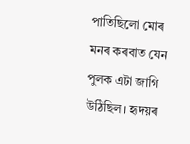পাতিছিলো মোৰ মনৰ কৰবাত যেন পুলক এটা জাগি উঠিছিল। হৃদয়ৰ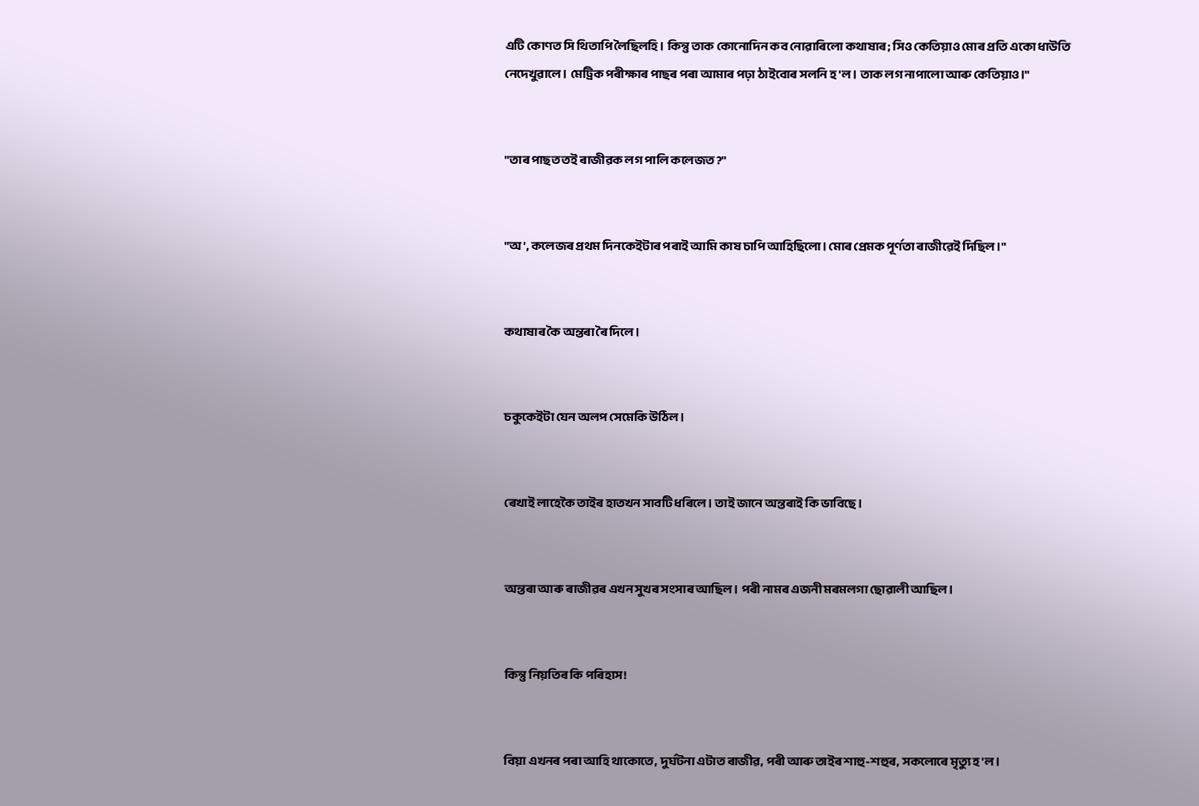এটি কোণত সি থিতাপি লৈছিলহি। কিন্তু তাক কোনোদিন কব নোৱাৰিলো কথাষাৰ; সিও কেতিয়াও মোৰ প্ৰতি একো ধাউতি নেদেখুৱালে। মেট্ৰিক পৰীক্ষাৰ পাছৰ পৰা আমাৰ পঢ়া ঠাইবোৰ সলনি হ'ল। তাক লগ নাপালো আৰু কেতিয়াও।"


"তাৰ পাছত তই ৰাজীৱক লগ পালি কলেজত?"


"অ', কলেজৰ প্ৰথম দিনকেইটাৰ পৰাই আমি কাষ চাপি আহিছিলো। মোৰ প্ৰেমক পূৰ্ণতা ৰাজীৱেই দিছিল।"


কথাষাৰ কৈ অন্তৰা ৰৈ দিলে।


চকুকেইটা যেন অলপ সেমেকি উঠিল।


ৰেখাই লাহেকৈ তাইৰ হাতখন সাবটি ধৰিলে। তাই জানে অন্তৰাই কি ভাবিছে।


অন্তৰা আৰু ৰাজীৱৰ এখন সুখৰ সংসাৰ আছিল। পৰী নামৰ এজনী মৰমলগা ছোৱালী আছিল।


কিন্তু নিয়তিৰ কি পৰিহাস!


বিয়া এখনৰ পৰা আহি থাকোতে, দুৰ্ঘটনা এটাত ৰাজীৱ, পৰী আৰু তাইৰ শাহু-শহুৰ, সকলোৰে মৃত্যু হ'ল।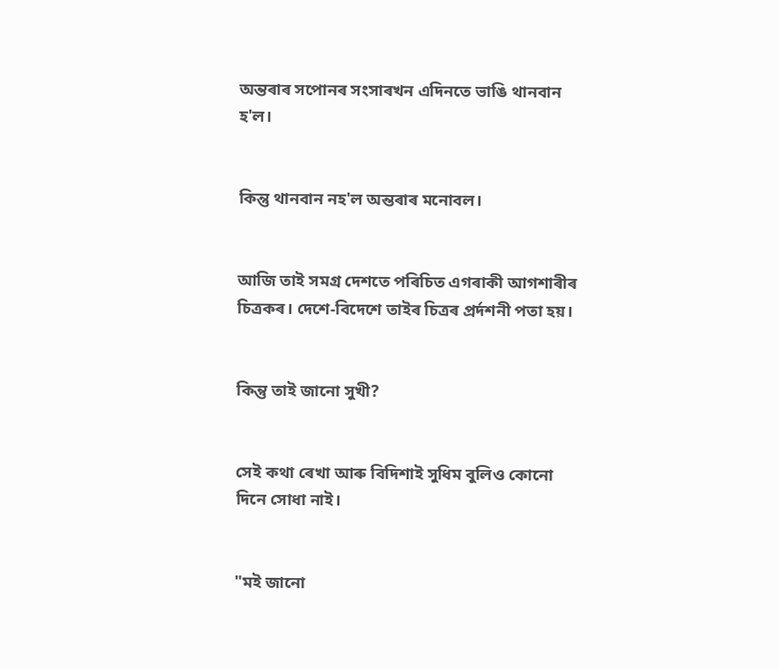অন্তৰাৰ সপোনৰ সংসাৰখন এদিনতে ভাঙি থানবান হ'ল।


কিন্তু থানবান নহ'ল অন্তৰাৰ মনোবল।


আজি তাই সমগ্ৰ দেশতে পৰিচিত এগৰাকী আগশাৰীৰ চিত্ৰকৰ। দেশে-বিদেশে তাইৰ চিত্ৰৰ প্ৰৰ্দশনী পতা হয়।


কিন্তু তাই জানো সুখী?


সেই কথা ৰেখা আৰু বিদিশাই সুধিম বুলিও কোনো দিনে সোধা নাই।


"মই জানো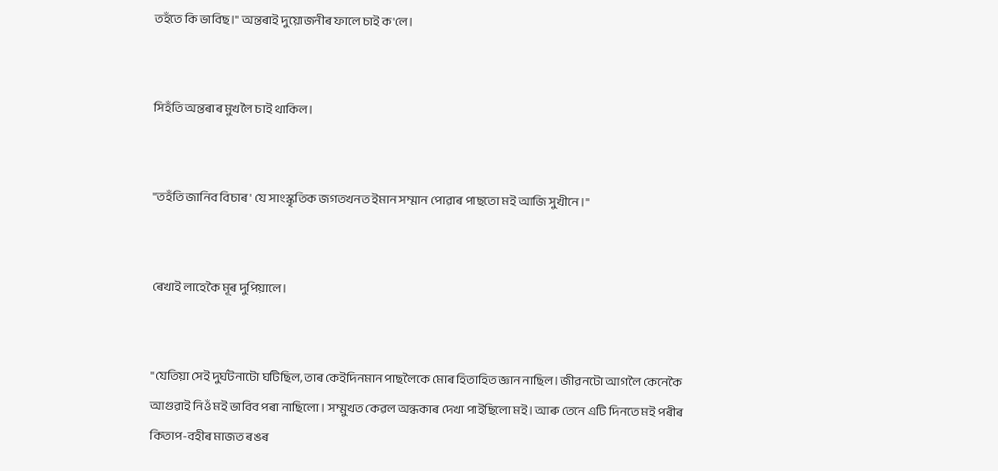তহঁতে কি ভাবিছ।" অন্তৰাই দুয়োজনীৰ ফালে চাই ক'লে।


সিহঁতি অন্তৰাৰ মুখলৈ চাই থাকিল।


"তহঁতি জানিব বিচাৰ' যে সাংস্কৃতিক জগতখনত ইমান সম্মান পোৱাৰ পাছতো মই আজি সুখীনে।"


ৰেখাই লাহেকৈ মূৰ দুপিয়ালে।


"যেতিয়া সেই দুৰ্ঘটনাটো ঘটিছিল, তাৰ কেইদিনমান পাছলৈকে মোৰ হিতাহিত জ্ঞান নাছিল। জীৱনটো আগলৈ কেনেকৈ আগুৱাই নিওঁ মই ভাবিব পৰা নাছিলো। সম্মুখত কেৱল অন্ধকাৰ দেখা পাইছিলো মই। আৰু তেনে এটি দিনতে মই পৰীৰ কিতাপ-বহীৰ মাজত ৰঙৰ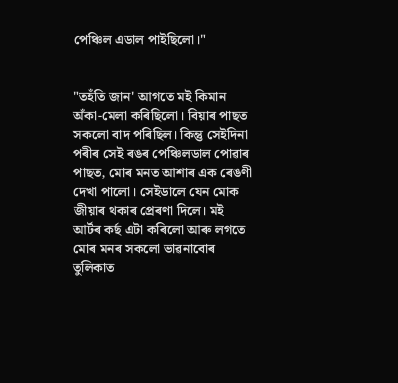পেঞ্চিল এডাল পাইছিলো।"


"তহঁতি জান' আগতে মই কিমান অঁকা-মেলা কৰিছিলো। বিয়াৰ পাছত সকলো বাদ পৰিছিল। কিন্তু সেইদিনা পৰীৰ সেই ৰঙৰ পেঞ্চিলডাল পোৱাৰ পাছত, মোৰ মনত আশাৰ এক ৰেঙণী দেখা পালো। সেইডালে যেন মোক জীয়াৰ থকাৰ প্ৰেৰণা দিলে। মই আৰ্টৰ কৰ্ছ এটা কৰিলো আৰু লগতে মোৰ মনৰ সকলো ভা‍ৱনাবোৰ তুলিকাত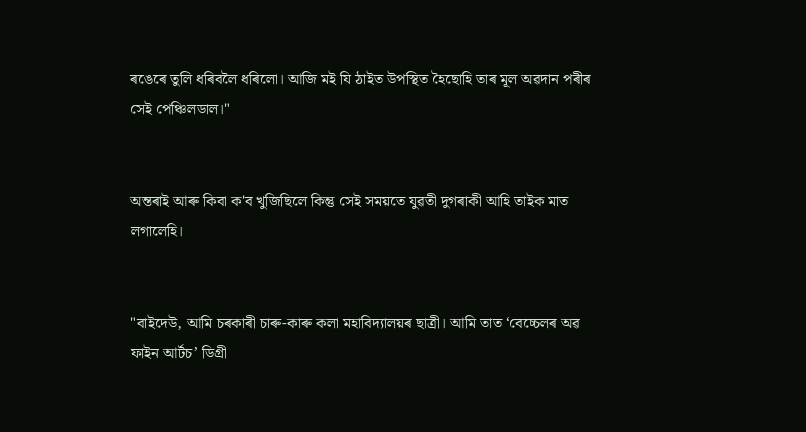ৰঙেৰে তুলি ধৰিবলৈ ধৰিলো। আজি মই যি ঠাইত উপস্থিত হৈছোহি তাৰ মূল অৱদান পৰীৰ সেই পেঞ্চিলডাল।"


অন্তৰাই আৰু কিবা ক'ব খুজিছিলে কিন্তু সেই সময়তে যুৱতী দুগৰাকী আহি তাইক মাত লগালেহি।


"বাইদেউ, আমি চৰকাৰী চাৰু-কাৰু কলা মহাবিদ্যালয়ৰ ছাত্ৰী। আমি তাত ‘বেচ্চেলৰ অৱ ফাইন আৰ্টচ’ ডিগ্ৰী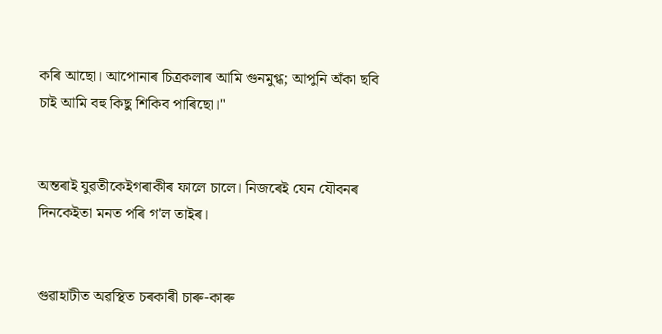কৰি আছো। আপোনাৰ চিত্ৰকলাৰ আমি গুনমুগ্ধ; আপুনি অঁকা ছবি চাই আমি বহু কিছু শিকিব পাৰিছো।"


অন্তৰাই যুৱতীকেইগৰাকীৰ ফালে চালে। নিজৰেই যেন যৌবনৰ দিনকেইতা মনত পৰি গ'ল তাইৰ।


গুৱাহাটীত অৱস্থিত চৰকাৰী চাৰু-কাৰু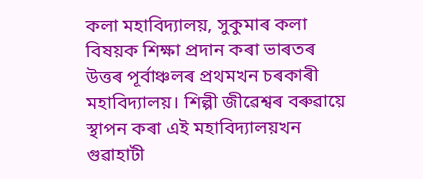কলা মহাবিদ্যালয়, সুকুমাৰ কলা বিষয়ক শিক্ষা প্ৰদান কৰা ভাৰতৰ উত্তৰ পূৰ্বাঞ্চলৰ প্ৰথমখন চৰকাৰী মহাবিদ্যালয়। শিল্পী জীৱেশ্বৰ বৰুৱায়ে স্থাপন কৰা এই মহাবিদ্যালয়খন গুৱাহাটী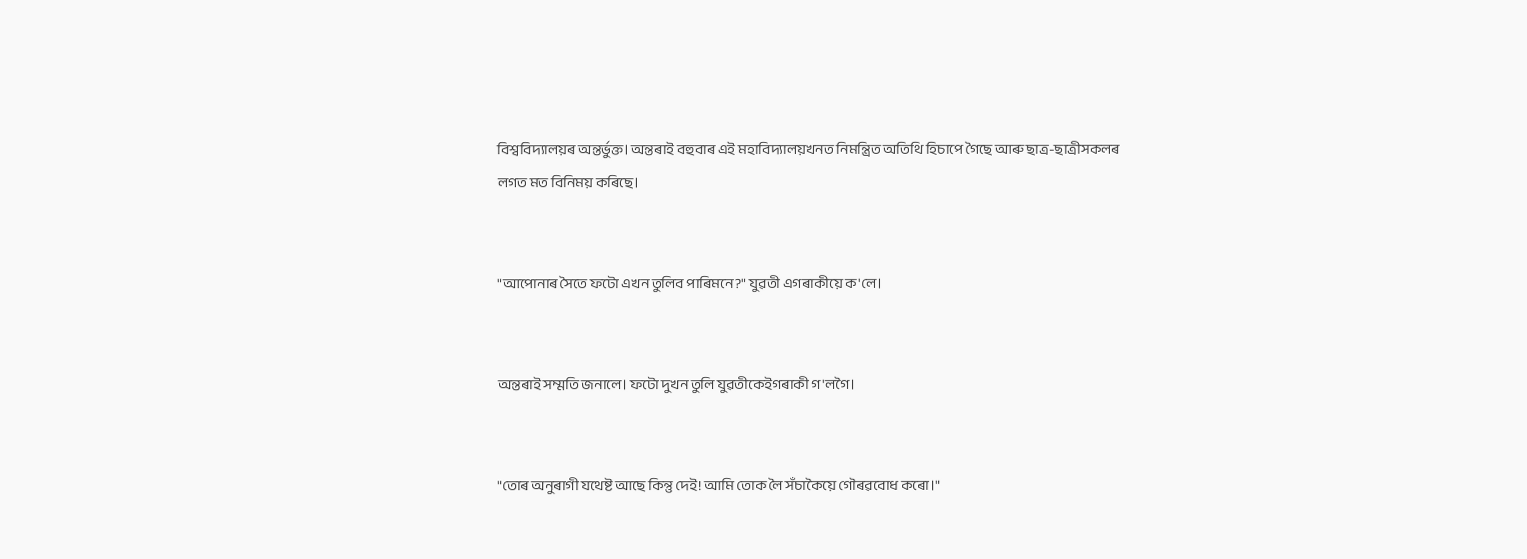বিশ্ববিদ্যালয়ৰ অন্তৰ্ভুক্ত। অন্তৰাই বহুবাৰ এই মহাবিদ্যালয়খনত নিমন্ত্ৰিত অতিথি হিচাপে গৈছে আৰু ছাত্ৰ-ছাত্ৰীসকলৰ লগত মত বিনিময় কৰিছে।


"আপোনাৰ সৈতে ফটো এখন তুলিব পাৰিমনে?" যুৱতী এগৰাকীয়ে ক'লে।


অন্তৰাই সম্মতি জনালে। ফটো দুখন তুলি যুৱতীকেইগৰাকী গ'লগৈ।


"তোৰ অনুৰাগী যথেষ্ট আছে কিন্তু দেই! আমি তোক লৈ সঁচাকৈয়ে গৌৰৱবোধ কৰো।"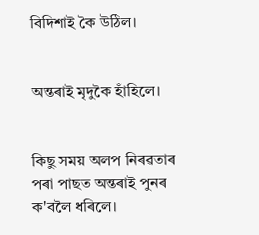বিদিশাই কৈ উঠিল।


অন্তৰাই মৃদুকৈ হাঁহিলে।


কিছু সময় অলপ নিৰৱতাৰ পৰা পাছত অন্তৰাই পুনৰ ক'বলৈ ধৰিলে।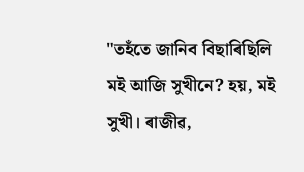"তহঁতে জানিব বিছাৰিছিলি মই আজি সুখীনে? হয়, মই সুখী। ৰাজীৱ,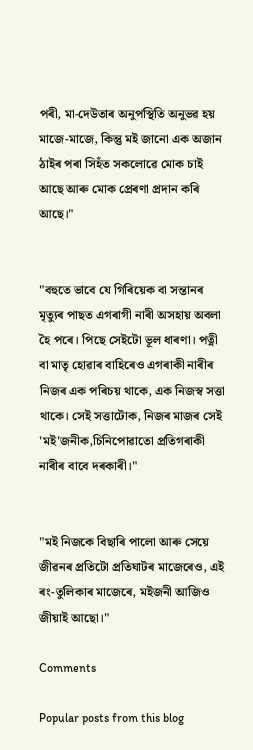পৰী, মা-দেউতাৰ অনুপস্থিতি অনুভৱ হয় মাজে-মাজে, কিন্তু মই জানো এক অজান ঠাইৰ পৰা সিহঁত সকলোৱে মোক চাই আছে আৰু মোক প্ৰেৰণা প্ৰদান কৰি আছে।"


"বহুতে ভাবে যে গিৰিয়েক বা সন্তানৰ মৃত্যুৰ পাছত এগৰাগী নাৰী অসহায় অবলা হৈ পৰে। পিছে সেইটো ভূল ধাৰণা। পত্নী বা মাতৃ হোৱাৰ বাহিৰেও এগৰাকী নাৰীৰ নিজৰ এক পৰিচয় থাকে, এক নিজস্ব সত্তা থাকে। সেই সত্তাটোক, নিজৰ মাজৰ সেই 'মই'জনীক,চিনিপোৱাতো প্ৰতিগৰাকী নাৰীৰ বাবে দৰকাৰী।"


"মই নিজকে বিছাৰি পালো আৰু সেয়ে জীৱনৰ প্ৰতিটো প্ৰতিঘাটৰ মাজেৰেও, এই ৰং-তুলিকাৰ মাজেৰে, মইজনী আজিও জীয়াই আছো।"

Comments

Popular posts from this blog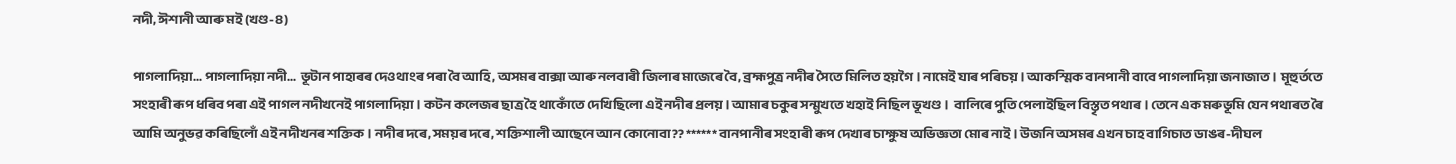নদী, ঈশানী আৰু মই (খণ্ড-৪)

পাগলাদিয়া… পাগলাদিয়া নদী…  ভূটান পাহাৰৰ দেওথাংৰ পৰা বৈ আহি, অসমৰ বাক্সা আৰু নলবাৰী জিলাৰ মাজেৰে বৈ, ব্ৰহ্মপুত্ৰ নদীৰ সৈতে মিলিত হয়গৈ। নামেই যাৰ পৰিচয়। আকস্মিক বানপানী বাবে পাগলাদিয়া জনাজাত।  মূহুৰ্ততে সংহাৰী ৰূপ ধৰিব পৰা এই পাগল নদীখনেই পাগলাদিয়া। কটন কলেজৰ ছাত্ৰ হৈ থাকোঁতে দেখিছিলো এই নদীৰ প্ৰলয়। আমাৰ চকুৰ সন্মুখতে খহাই নিছিল ভূখণ্ড।  বালিৰে পুতি পেলাইছিল বিস্তৃত পথাৰ। তেনে এক মৰুভূমি যেন পথাৰত ৰৈ আমি অনুভৱ কৰিছিলোঁ এই নদীখনৰ শক্তিক। নদীৰ দৰে, সময়ৰ দৰে, শক্তিশালী আছেনে আন কোনোবা?? ****** বানপানীৰ সংহাৰী ৰূপ দেখাৰ চাক্ষুষ অভিজ্ঞতা মোৰ নাই। উজনি অসমৰ এখন চাহ বাগিচাত ডাঙৰ-দীঘল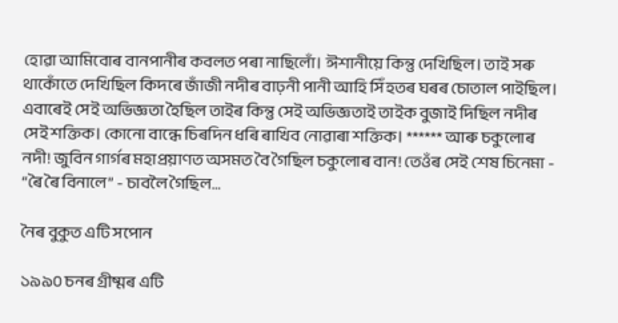হোৱা আমিবোৰ বানপানীৰ কবলত পৰা নাছিলোঁ। ঈশানীয়ে কিন্তু দেখিছিল। তাই সৰু থাকোঁতে দেখিছিল কিদৰে জাঁজী নদীৰ বাঢ়নী পানী আহি সিঁহতৰ ঘৰৰ চোতাল পাইছিল। এবাৰেই সেই অভিজ্ঞতা হৈছিল তাইৰ কিন্তু সেই অভিজ্ঞতাই তাইক বুজাই দিছিল নদীৰ সেই শক্তিক। কোনো বান্ধে চিৰদিন ধৰি ৰাখিব নোৱাৰা শক্তিক। ****** আৰু চকুলোৰ নদী! জুবিন গাৰ্গৰ মহাপ্ৰয়াণত অসমত বৈ গৈছিল চকুলোৰ বান! তেওঁৰ সেই শেষ চিনেমা - “ৰৈ ৰৈ বিনালে” - চাবলৈ গৈছিল...

নৈৰ বুকুত এটি সপোন

১৯৯০ চনৰ গ্ৰীষ্মৰ এটি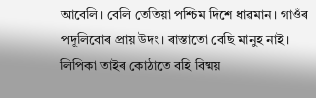আবেলি। বেলি তেতিয়া পশ্চিম দিশে ধাৱমান। গাওঁৰ পদূলিবোৰ প্ৰায় উদং। ৰাস্তাতো বেছি মানুহ নাই। লিপিকা তাইৰ কোঠাতে বহি বিষ্ময়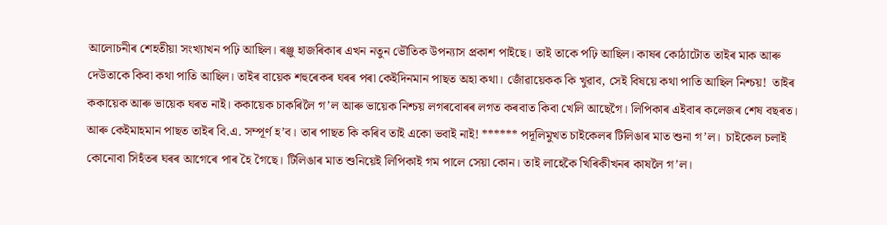আলোচনীৰ শেহতীয়া সংখ্যাখন পঢ়ি আছিল। ৰঞ্জু হাজৰিকাৰ এখন নতুন ভৌতিক উপন্যাস প্ৰকাশ পাইছে। তাই তাকে পঢ়ি আছিল। কাষৰ কোঠাটোত তাইৰ মাক আৰু দেউতাকে কিবা কথা পাতি আছিল। তাইৰ বায়েক শহুৰেকৰ ঘৰৰ পৰা কেইদিনমান পাছত অহা কথা। জোঁৱায়েকক কি খুৱাব, সেই বিষয়ে কথা পাতি আছিল নিশ্চয়!  তাইৰ ককায়েক আৰু ভায়েক ঘৰত নাই। ককায়েক চাকৰিলৈ গ’ল আৰু ভায়েক নিশ্চয় লগৰবোৰৰ লগত কৰবাত কিবা খেলি আছেগৈ। লিপিকাৰ এইবাৰ কলেজৰ শেষ বছৰত। আৰু কেইমাহমান পাছত তাইৰ বি.এ. সম্পূৰ্ণ হ’ব। তাৰ পাছত কি কৰিব তাই একো ভবাই নাই! ****** পদূলিমুখত চাইকেলৰ টিলিঙাৰ মাত শুনা গ’ল।  চাইকেল চলাই কোনোবা সিহঁতৰ ঘৰৰ আগেৰে পাৰ হৈ গৈছে। টিলিঙাৰ মাত শুনিয়েই লিপিকাই গম পালে সেয়া কোন। তাই লাহেকৈ খিৰিকীখনৰ কাষলৈ গ’ল।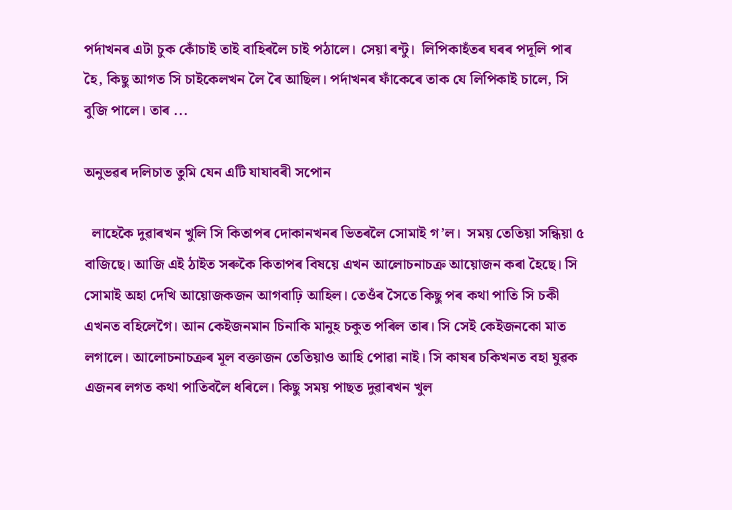পৰ্দাখনৰ এটা চুক কোঁচাই তাই বাহিৰলৈ চাই পঠালে। সেয়া ৰন্টু।  লিপিকাহঁতৰ ঘৰৰ পদূলি পাৰ হৈ, কিছু আগত সি চাইকেলখন লৈ ৰৈ আছিল। পৰ্দাখনৰ ফাঁকেৰে তাক যে লিপিকাই চালে, সি বুজি পালে। তাৰ ...

অনুভৱৰ দলিচাত তুমি যেন এটি যাযাবৰী সপোন

  লাহেকৈ দুৱাৰখন খুলি সি কিতাপৰ দোকানখনৰ ভিতৰলৈ সোমাই গ’ল।  সময় তেতিয়া সন্ধিয়া ৫ বাজিছে। আজি এই ঠাইত সৰুকৈ কিতাপৰ বিষয়ে এখন আলোচনাচক্ৰ আয়োজন কৰা হৈছে। সি সোমাই অহা দেখি আয়োজকজন আগবাঢ়ি আহিল। তেওঁৰ সৈতে কিছু পৰ কথা পাতি সি চকী এখনত বহিলেগৈ। আন কেইজনমান চিনাকি মানুহ চকুত পৰিল তাৰ। সি সেই কেইজনকো মাত লগালে। আলোচনাচক্ৰৰ মূল বক্তাজন তেতিয়াও আহি পোৱা নাই। সি কাষৰ চকিখনত বহা যুৱক এজনৰ লগত কথা পাতিবলৈ ধৰিলে। কিছু সময় পাছত দুৱাৰখন খুল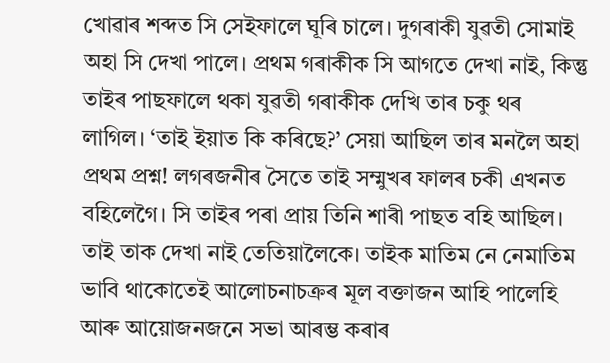খোৱাৰ শব্দত সি সেইফালে ঘূৰি চালে। দুগৰাকী যুৱতী সোমাই অহা সি দেখা পালে। প্ৰথম গৰাকীক সি আগতে দেখা নাই, কিন্তু তাইৰ পাছফালে থকা যুৱতী গৰাকীক দেখি তাৰ চকু থৰ লাগিল। ‘তাই ইয়াত কি কৰিছে?’ সেয়া আছিল তাৰ মনলৈ অহা প্ৰথম প্ৰশ্ন! লগৰজনীৰ সৈতে তাই সম্মুখৰ ফালৰ চকী এখনত বহিলেগৈ। সি তাইৰ পৰা প্ৰায় তিনি শাৰী পাছত বহি আছিল। তাই তাক দেখা নাই তেতিয়ালৈকে। তাইক মাতিম নে নেমাতিম ভাবি থাকোতেই আলোচনাচক্ৰৰ মূল বক্তাজন আহি পালেহি আৰু আয়োজনজনে সভা আৰম্ভ কৰাৰ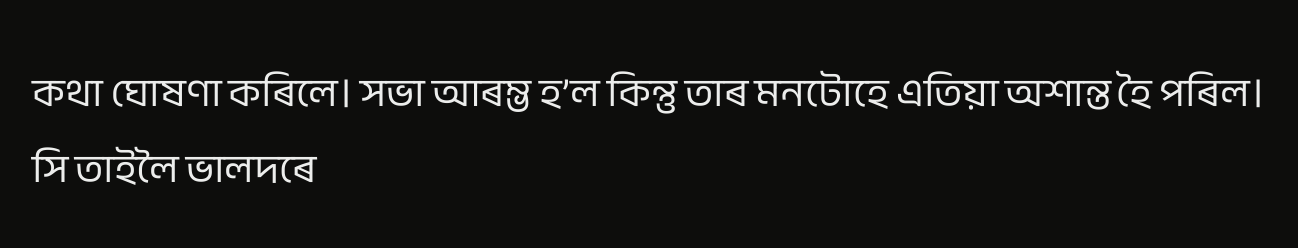কথা ঘোষণা কৰিলে। সভা আৰম্ভ হ’ল কিন্তু তাৰ মনটোহে এতিয়া অশান্ত হৈ পৰিল। সি তাইলৈ ভালদৰে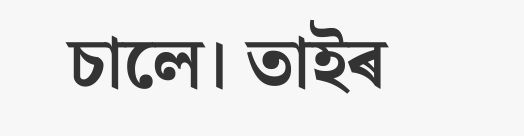চালে। তাইৰ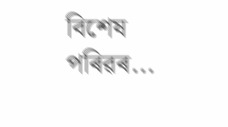বিশেষ পৰিৱৰ...